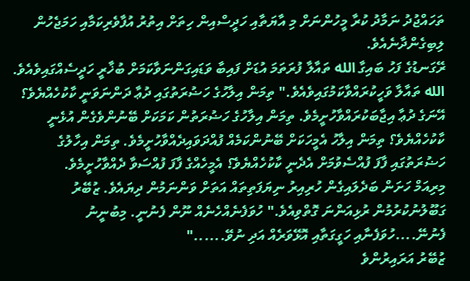ތަހައްޖުދު ނަމާދު ކުރާ މީހުންނަށް މި އާޔަތާއި ހަދީސްއިން ހިތަށް އިތުރު އުފާވެރިކަމާއި ހަމަޖެހުން ލިބިގެންދާނެއެވެ.
ރޭގަނޑުގެ ފަހު ބައިގާ الله ތައާލާ ފުރަތަމަ އުޑަށް ފައިބާ ވަޑައިގަންނަވާކަމަށް ބުޚާރީ ހަދީސެއްގައިވެއެވެ. الله ތައާލާ ވަހީކުރައްވާކަމުގައިވެއެވެ." ތިމަން އިލާހުގެ ހަޟުރަތުގައި ދުޢާ ދަންނަވަނީ ކާކުހެއްޔެވެ؟ އޭނަގެ ދުޢާ އިޖާބަކުރައްވާހުށީމެވެ. ތިމަން އިލާހުގެ ހަޟުރަތުން ކަމަކަށް ބޭނުންވެގެން އުޅެނީ ކާކުހެއްޔެވެ؟ ތިމަން އިލާހު އެމީހަކަށް ބޭނުންކަމެއް ފުއްދަވައިދެއްވާހުށީމެވެ. ތިމަން އިހާލުގެ ހަޟުރަތުގައި ފާފަ ފުއްސެވުމަށް އެދެނީ ކާކުހެއްޔެވެ؟ އެމީހެއްގެ ފާފަ ފުއްސަވާ ދެއްވާހުށީމެވެ.
މިރިއަމް ހަށަން ބަދެލައިގެން ހުރިއިރު ނިޔަފަތިތައް އަތަށް ވަންނަމުން ދިޔައެވެ. ޒުބޭރު ގަބޫލުނުކުރުމުން ރުޅިއަންނަ ގޮތްވިއެވެ." ހުވަފެނެއްހެނެއް ނޫން ފެނުނީ. މިބުނީނު ފެނުނޭ....ހުވަފެނާއި ހަގީގަތާއި އޮޅޭވަރެއް އަދި ނުވޭ......"
ޒުބޭރު އަރައިރުންވެ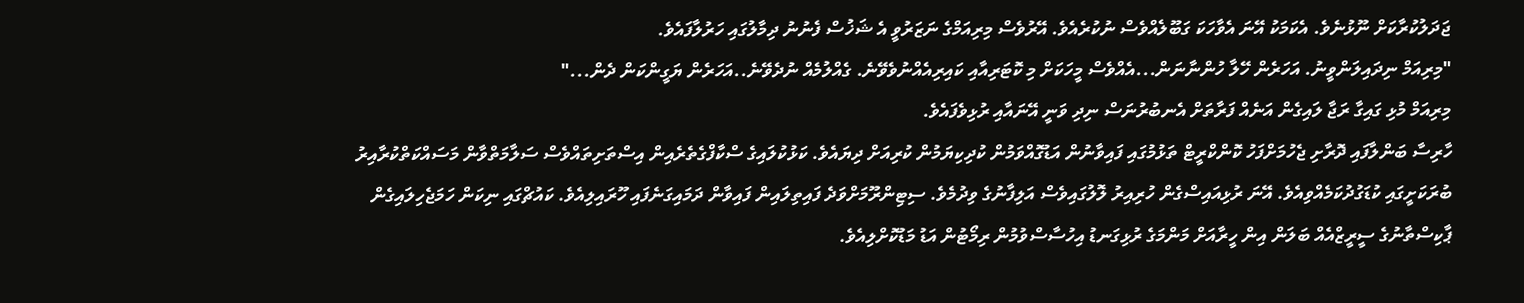ޖަދަލުކުރާކަށް ނޫޅުނެވެ. އެކަމަކު އޭނަ އެވާހަކަ ގަބޫލެއްވެސް ނުކުރެއެވެ. އޭރުވެސް މިރިއަމްގެ ނަޒަރުވީ އެ ޝަޚުސް ފެނުނު ދިމާލުގައި ހަރުލާފައެވެ.
"މިރިއަމް ނިދައިލަންވީނު. އަހަރެން ހޭލާ ހުންނާނަން...އެއްވެސް މީހަކަށް މި ކޮޓަރިއާއި ކައިރިއެއްނުވެވޭނެ. ގެއްލުމެއް ނުދެވޭނެ..އަހަރެން ޔަގީންކަން ދެން..."
މިރިއަމް މުޅި ގައިގާ ރަޖާ ލައިގެން އަނެއް ފަރާތަށް އެނބުރުނަސް ނިދި ވަނީ އޭނައާއި ރުޅިވެފައެވެ.
ހާރިސާ ބަންލާފައި ދޮރާށި ޖެހުމަށްފަހު ކޮންކްރީޓް ތަޅުމުގައި ފައިވާނުން އަޑުގޮއްވަމުން ކުދިކިޔަމުން ކުރިއަށް ދިޔައެވެ. ކަޅުކުލައިގެ ސްކާފްގެތެރެއިން އިސްތަށިތައްވެސް ސަލާމަތްވާން މަސައްކަތްކުރާއިރު ބުރަކަށީގައި ކުޑަގުދުކަމެއްވިއެވެ. އޭނަ ރުޅިއައިސްގެން ހުރިއިރު ލޮލުގައިވެސް އަލިފާނުގެ ވިދުމެވެ. ސިޓިންރޫމަށްވަދެ ފައިތިލައިން ފައިވާން ދަމައިގަނެފައި ހޫރައިލިއެވެ. ކައުޗްގައި ނިކަން ހަމަޖެހިލައިގެން ޕާކިސްތާނުގެ ސީރީޒްއެއް ބަލަން އިން ހީރާއަށް މަންމަގެ ރުޅިގަނޑު އިހުސާސްވުމުން ރިމޯޓުން އަޑު މަޑުކޮށްލިއެވެ.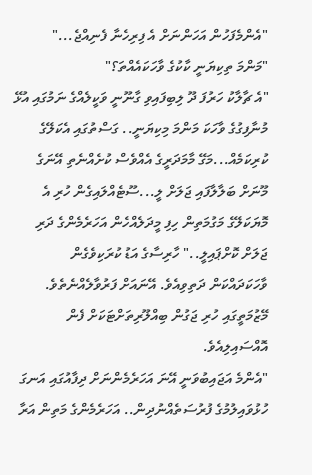"އެންމެފަހުން އަހަންނަށް އެ ފިރިހެނާ ފެނިއްޖެ..."
"މަންމަ ތިކިޔަނީ ކާކުގެ ވާހަކައެއްތަ؟"
"އެ ޗާލާކު ހަރުފަ ދޫ ލިބިފައިވި ގާނޫނީ ވަކީލެއްގެ ނަމުގައި އުޅޭ މުނާފިގުގެ ވާހަކަ މަންމަ މިކިޔަނީ.. ގަސްތުގައި އެކަލޭގެ ކުރިކަމެއް...މަގޭ މާމަދަރީގެ އެއްވެސް ކުށެއްނެތި އޭނަގެ މޫނަށް ބަލާލާފައި ޖަލަށް ލީ...ސޫޓެއްލައިގެން ހުރި އެ މޮޔަކަލޭގެ މަގުމަތިން ހިފި މީދަލެއްހެން އަހަރެމެންގެ ދަރި ޖަލަށް ކޮށްޕައިލީ.." ހާރިސާގެ އަޑު ކުރަކިވެގެން ވާހަކަދައްކަން ދަތިވިއެވެ. އޭނައަށް ފަރުވާލެއްނެތެވެ. މޭޒުމަތީގައި ހުރި ޖަގުން ބިއްލޫރިތަށްޓަކަށް ފެން އޮއްސައިލިއެވެ.
"އެންމެ އަޖައިބުވަނީ އޭނަ އަހަރެމެންނަށް ދިފާއުގައި އަނގަ ހުޅުވައިލުމުގެ ފުރުސަތެއްނުދިން.. އަހަރެމެންގެ މަތިން އަރާ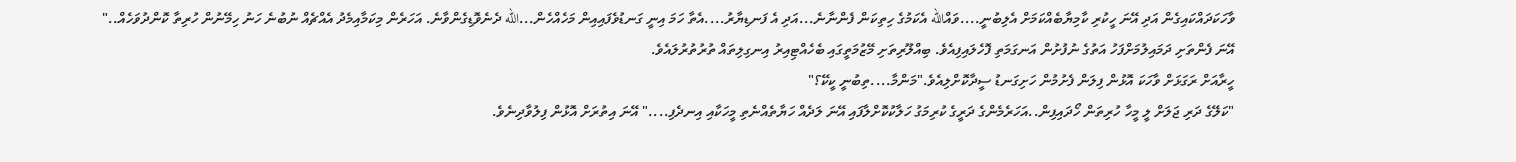ވާހަކަދައްކައިގެން އަދި އޭނަ ހީކުރި ކާމިޔާބެއްކަމަށް އެލިބުނީ....ވައްالله އެކަމުގެ ހިތިކަން ފެންނާނެ...އަދި އެ ފަނޑިޔާރު....އެތާ ހަމަ އިނީ ގަނޑުވެފައިއިން މަހެއްހެން...الله ދެނެވޮޑިގެންވާނެ. އަހަރެން މިކަމާއިމެދު އެއްޗެއް ނުބުނެ ހަނު ހިމޭނުން ހުރިތާ ކޮންދުވަހެއް.."
އޭނަ ފެންތަށި ދަމައިލުމަށްފަހު އަތުގެ ނުފުށުން އަނގަމަތި ފޮހެލައިފިއެވެ. ބިއްލޫރިތަށި މޭޒުމަތީގައި ބެހެއްޓިއިރު އިނގިލިތައް ތުރުތުރުލައެވެ.
ހީރާއަށް ރަގަޅަށް ވާހަކަ އޮޅުން ފިލަން ފެށުމުން ހަށިގަނޑު ސީދާކޮށްލިއެވެ."މަންމާ....ތިބުނީ ކީކޭ؟"
"ކަލޭގެ ދަރި ޖަލަށް ލީ މީހާ ހުރިތަން ހޯދައިފިން..އަހަރެމެންގެ ދަރީގެ ކުރިމަގު ހަލާކުކޮށްލާފައި އޭނަ ލަދެއް ހަޔާތެއްނެތި މީހަކާއި އިނދެފި...." އޭނަ އިތުރަށް އޮޅުން ފިލުވާދިނެވެ.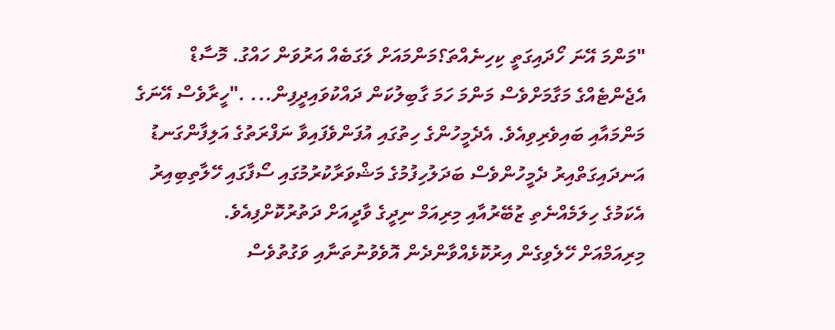"މަންމަ އޭނަ ހޯދައިގަތީ ކިހިނެއްތަ؟މަންމައަށް ލަގަބެއް އަރުވަން ހައްގު. މޮސާޑް އެޖެންޓެއްގެ މަގާމަށްވެސް މަންމަ ހަމަ ގާބިލުކަން ދައްކުވައިދީފިން... ."ހީރާވެސް އޭނަގެ މަންމައާއި ބައިވެރިވިއެވެ. އެދެމީހުންގެ ހިތުގައި އުފަންވެފައިވާ ނަފްރަތުގެ އަލިފާންގަނޑު އަނދައިގަތްއިރު ދެމީހުންވެސް ބަދަލުހިފުމުގެ މަޝްވަރާކުރުމުގައި ސޯފާގައި ހޭލާތިބިއިރު އެކަމުގެ ހިލަމެއްނެތި ޒުބޭރުއާއި މިރިއަމް ނިދީގެ ވާދީއަށް ދަތުރުކޮށްފިއެވެ.
މިރިއަމްއަށް ހޭލެވިގެން އިރުކޮޅެއްވާންދެން އޮވެވުނުތަނާއި ވަގުތުވެސް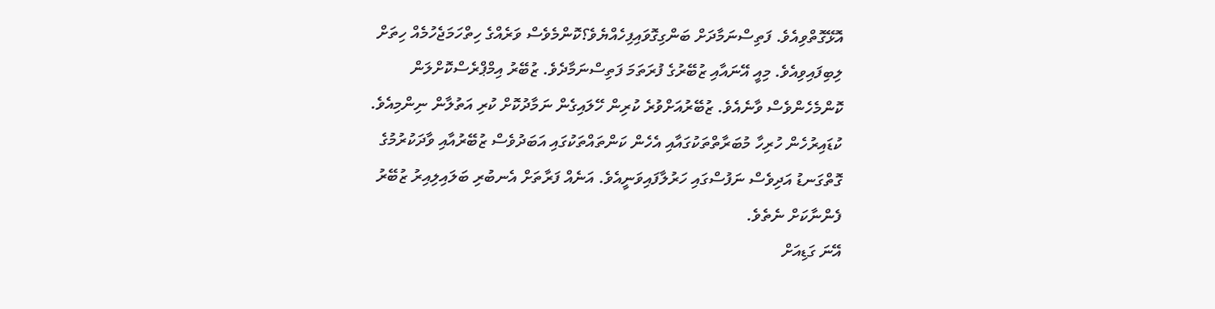އޮޅޭގޮތްވިއެވެ. ފަތިސްނަމާދަށް ބަންގިގޮވައިފިހެއްޔެވެ؟ކޮންމެވެސް ވަރެއްގެ ހިތްހަމަޖެހުމެއް ހިތަށް ލިބިފައިވިއެވެ. މިއީ އޭނައާއި ޒުބޭރުގެ ފުރަތަމަ ފަތިސްނަމާދެވެ. ޒުބޭރު އިމްޕްރެސްކޮށްލަން ކޮންމެހެންވެސް ވާނެއެވެ. ޒުބޭރުއަށްވުރެ ކުރިން ހޭލައިގެން ނަމާދުކޮށް ކުރި އަތުލާން ނިންމިއެވެ. ކުޑައިރުހެން ހުރިހާ މުބަރާތްތަކުގައާއި އެހެން ކަންތައްތަކުގައި އަބަދުވެސް ޒުބޭރުއާއި ވާދަކުރުމުގެ ގޮތްގަނޑު އަދިވެސް ނަފުސްގައި ހަރުލާފައިވަނީއެވެ. އަނެއް ފަރާތަށް އެނބުރި ބަލައިލިއިރު ޒުބޭރު ފެންނާކަށް ނެތެވެ.
އޭނަ ގަޑިއަށް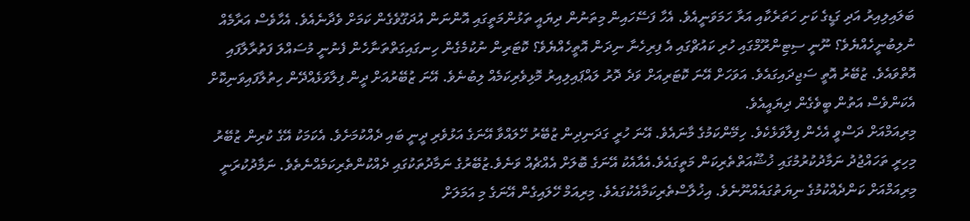ބަލައިލިއިރު އަދި ގަޑީގެ ކަށި ހަތަރެކާއި އަރާ ހަމަވަނީއެވެ. އެހާ ފަސޭހައިން މިތަނުން ދިޔައީ ތަޅުންމަތީގައި އޮންނަން އުދަގޫވެގެން ކަމަށް ވެދާނެއެވެ. އެހާވެސް އަރާމެއް ނުލިބުނީހެއްޔެވެ؟ ނޫނީ ސިޓިންރޫމްގައި ހުރި ކައުޗްގައި އެ ފިރިހެނާ ނިދަން އޮތީހެއްޔެވެ؟ ކޮޓަރިން ނުކުމެގެން ހިނގައިގަތްތަނާހެން ފެނުނީ މުސައްލަ ފަތުރާލާފައި އޮތްވައެވެ. ޒުބޭރު އޮތީ ސަޖިދައިގައެވެ. އަވަހަށް އޭނަ ކޮޓަރިއަށް ވަދެ ދޮރު ލައްޕައިލިއިރު މޮޅިވެރިކަމެއް ލިބުނެވެ. އޭނަ ޒުބޭރުއަށް ދީން ފިލާވަޅެއްދޭން ހިތުލާފައިވަނިކޮށް އެކަންވެސް އަތުން ބީވެގެން ދިޔައީއެވެ.
މިރިއަމްއަށް ދަސްވީ އެހެން ފިލާވަޅެކެވެ. ހިމޭންކަމުގެ މާނައެވެ. އޭނަ ހުރީ ގަދަނިދިން ޒުބޭރު ހޭލައްވާ އޭނަގެ އަޅުވެރި ދީނީ ބައި ދެއްކުމަށެވެ. އެކަމަކު އޭގެ ކުރިން ޒުބޭރު މިހިރީ ތަހައްޖުދު ނަމާދުކުރުމުގައި ޚުޝޫއަތްތެރިކަން މަތީގައެވެ.އެއާއެކު އޭނަގެ ބޮލަށް އެއްޗެއް ވަނެވެ.ޒުބޭރުގެ ނަމާދުތަކުގައި ދެއްކުންތެރިކަމެއްނެތެވެ. ނަމާދުކުރަނީ މިރިއަމްއަށް ކަންދެއްކުމުގެ ނިޔަތުގައެއްނޫނެވެ. އިޚުލާސްތެރިކަމާއެކުގައެވެ. މިރިއަމް ހޭލައިގެން އޭނަގެ މި އަމަލަށް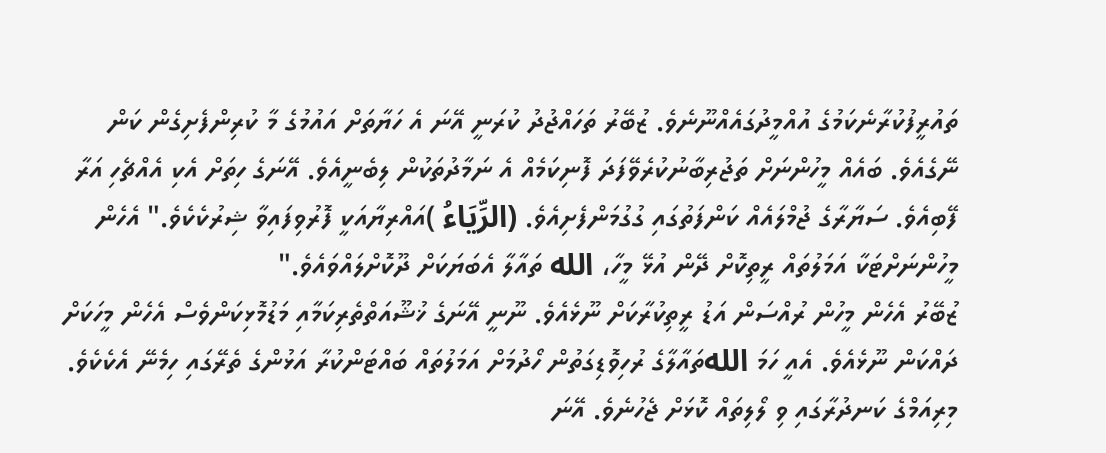ތައުރީފުކުރާނެކަމުގެ އުއްމީދުގައެއްނޫނެވެ. ޒުބޭރު ތަހައްޖުދު ކުރަނީ އޭނަ އެ ހަޔާތަށް އައުމުގެ މާ ކުރިންފެށިގެން ކަން ނޭގެއެވެ. ބައެއް މީހުންނަށް ތަޖުރިބާނުކުރެވޭފަދަ ފޮނިކަމެއް އެ ނަމާދުތަކުން ލިބެނީއެވެ. އޭނަގެ ހިތަށް އެކި އެއްޗެހި އަރާ ފޭބިއެވެ. ސަޔާރާގެ ޖުމްލައެއް ކަންފަތުގައި ގުގުމަންފެށިއެވެ. (الرِّيَاءُ )އައްރިޔާއަކީ ފޮރުވިފައިވާ ޝިރުކެކެވެ." އެހެން މީހުންނަށްޓަކާ އަމަލުތައް ރީތިކޮށް ދޭން އުޅޭ މީހާ، الله ތައާލާ އެބަޔަކަށް ދޫކޮށްލައްވައެވެ."
ޒުބޭރު އެހެން މީހުން ރުއްސަން އަޑު ރީތިކުރާކަށް ނޫޅެއެވެ. ނޫނީ އޭނަގެ ޚުޝޫއަތްތެރިކަމާއި މަޑުމޮޅިކަންވެސް އެހެން މީހަކަށް ދައްކަން ނޫޅެއެވެ. އެއީ ހަމަ اللهތައާލާގެ ރުހިވޮޑިގަތުން ހޯދުމަށް އަމަލުތައް ބައްޓަންކުރާ އަޅުންގެ ތެރޭގައި ހިމެނޭ އެކެކެވެ. މިރިއަމްގެ ކަނދުރާގައި ވި ލޯލިތައް ކޮޅަށް ޖެހުނެވެ. އޭނަ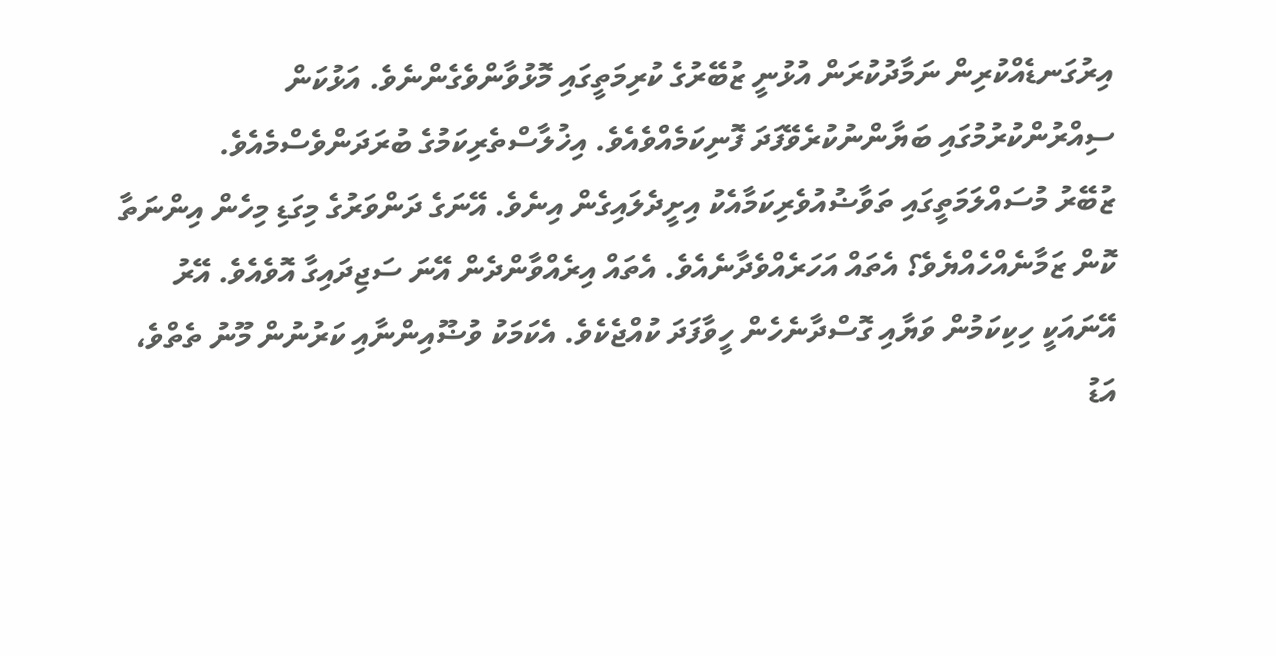އިރުގަނޑެއްކުރިން ނަމާދުކުރަން އުޅުނީ ޒުބޭރުގެ ކުރިމަތީގައި މޮޅުވާންވެގެންނެވެ. އަޅުކަން ސިއްރުންކުރުމުގައި ބަޔާންނުކުރެވޭފަދަ ފޮނިކަމެއްވެއެވެ. އިޚުލާސްތެރިކަމުގެ ބުރަދަންވެސްމެއެވެ.
ޒުބޭރު މުސައްލަމަތީގައި ތަވާޟުއުވެރިކަމާއެކު އިށީދެލައިގެން އިނެވެ. އޭނަގެ ދަންވަރުގެ މިގަޑި މިހެން އިންނަތާ ކޮން ޒަމާނެއްހެއްޔެވެ؟ އެތައް އަހަރެއްވެދާނެއެވެ. އެތައް އިރެއްވާންދެން އޭނަ ސަޖިދައިގާ އޮވެއެވެ. އޭރު އޭނައަކީ ހިކިކަމުން ވަޔާއި ގޮސްދާނެހެން ހީވާފަދަ ކުއްޖެކެވެ. އެކަމަކު ވުޟޫއިންނާއި ކަރުނުން މޫނު ތެތްވެ، އަޑު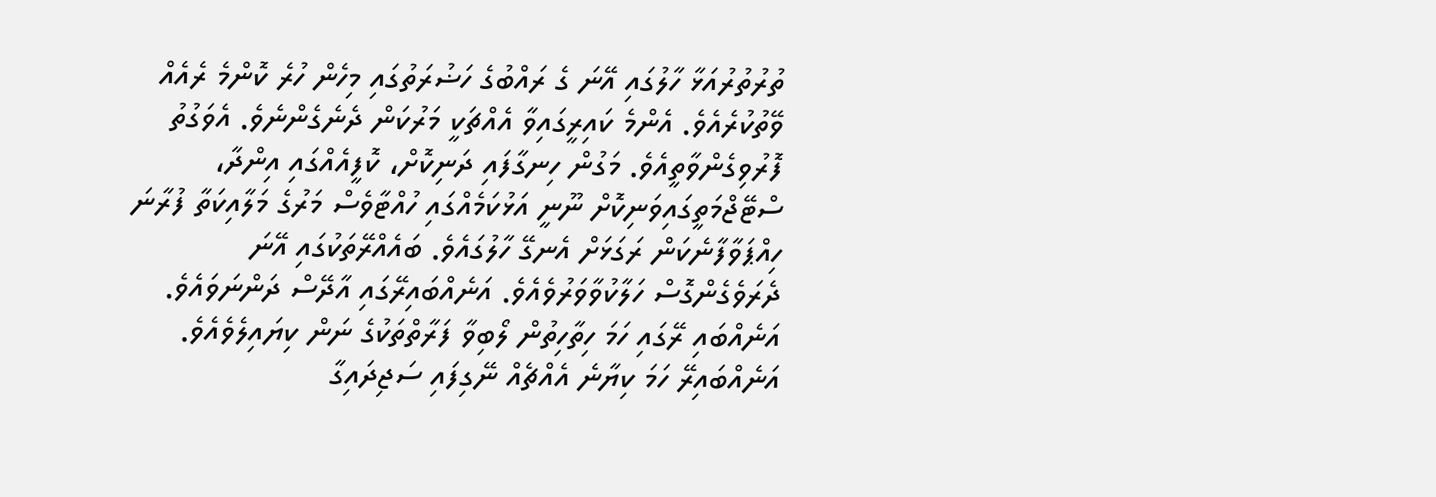ތުރުތުރުއަޅާ ހާލުގައި އޭނަ ގެ ރައްބުގެ ހަޟުރަތުގައި މިހެން ހުރެ ކޮންމެ ރެއެއް ވޭތުކުރެއެވެ. އެންމެ ކައިރީގައިވާ އެއްޗަކީ މަރުކަން ދެނެގެންނެވެ. އެވަގުތު ފޮރުވިގެންވާތީއެވެ. މަގުން ހިނގާފައި ދަނިކޮށް، ކޮފީއެއްގައި އިންދާ، ސްޓޭޖްމަތީގައިވަނިކޮށް ނޫނީ އަޅުކަމެއްގައި ހުއްޓާވެސް މަރުގެ މަލާއިކަތާ ފުރާނަ ހިއްޕަވާފާނެކަން ރަގަޅަށް އެނގޭ ހާލުގައެވެ. ބައެއްރޭތަކުގައި އޭނަ ދެރަވެގެންގޮސް ހަލާކުވާވަރުވެއެވެ. އަނެއްބައިރޭގައި އާދޭސް ދަންނަވައެވެ. އަނެއްބައި ރޭގައި ހަމަ ހިތާހިތުން ލޯބިވާ ފަރާތްތަކުގެ ނަން ކިޔައިލެވެއެވެ. އަނެއްބައިރޭ ހަމަ ކިޔާނެ އެއްޗެއް ނޭގިފައި ސަޖިދައިގާ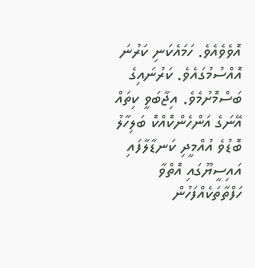އޮވެވެއެވެ. ހަމައެކަނި ކަރުނަ އޮއްސުމުގައެވެ. ކަރުނައިގެ ބަސްމޮށުމެވެ. އިޖާބަވީ ކިތައް
އޭނަގެ އަންހެންކޮއްކޮ ބަލިހާލު ބޮޑުވެ އުއްމީދި ކަނޑާލާފައި އައިސީޔޫގައި އޮތްވާ ހަފްތާތަކެއްފަހުން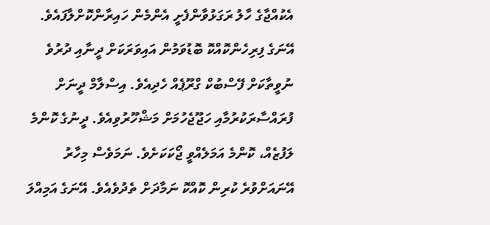އެކުއްޖާގެ ހާލު ރަގަޅުވާންފެށީ އެންމެން ހައިރާންކޮށްލާފައެވެ. އޭނަގެ ފިރިހެންކޮއްކޮ ބޮޑުވަމުން އައިވަރަކަށް ދީނާއި ދުރުވެ ނުވީތާކަށް ފޭސްބުކް ގްރޫޕެއް ހެދިއެވެ. އިސްލާމް ދީނަށް ފުރައްސާރަކުރުމާއި ހަޖޫޖެހުމަށް މަޝްހޫރުވިއެވެ. ދީނުގެ ކޮންމެ ލަފުޒެއް، ކޮންމެ އަމަލެއްވީ ޖޯކަކަށެވެ. ނަމަވެސް މިހާރު އޭނައަށްވުރެ ކުރިން ކޮއްކޮ ނަމާދަށް ތެދުވެއެވެ. އޭނަގެ އަމިއްލަ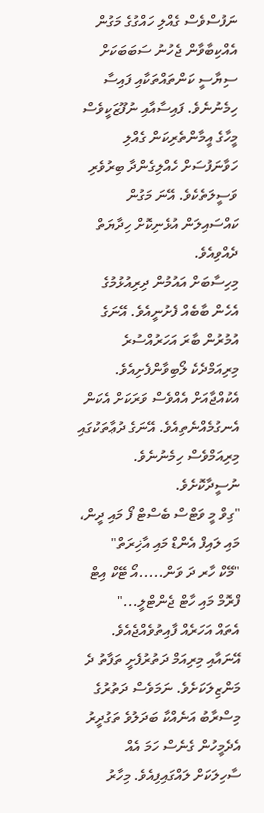ނަފުސްވެސް ގެއްލި ހައްގުގެ މަގުން އެއްކިބާވާން ޖެހުނު ސަބަބަކަށް ސިޔާސީ ކަންތައްތަކާއި ފައިސާ ހިމެނުނެވެ. ފައިސާއާއި ނުފޫޒަކީވެސް މީހާގެ އީމާންތެރިކަން ގެއްލި ހަވާނަފުސަށް ހެއްލިގެންދާ ބިރުވެރި ވަސީލަތެކެވެ. އޭނަ މަގުން ކައްސައިލަން އުޅެނިކޮށް ހިދާޔަތް ދެއްވިއެވެ.
މިހިސާބަށް އައުމުން ދިރިއުޅުމުގެ އެހެން ބާބެއް ފެށުނީއެވެ. އޭނަގެ އުމުރުން ބާރަ އަހަރުއްސުރެ މިރިއަމްދެކެ ލޯބިވާންފެށިއެވެ. އެކުއްޖާއަށް އެއްވެސް ވަރަކަށް އެކަން އެނގުމެއްނެތިއެވެ. އޭނަގެ ދުޢާތަކުގައި މިރިއަމްވެސް ހިމެނުނެވެ. ނުސީދާކޮށެވެ.
"ގިވް މީ ވަޓްސް ބެސްޓް ފޯ މައި ދީން، މައި ލައިފް އެންޑް މައި އާޚިރަތް"
"މޭކް ހާރ ދަ ވަން.....އޯ ޓޭކް އިޓް ފްރޮމް މައި ހާޓް ޖެންޓްލީ..."
އެތައް އަހަރެއް ފާއިތުވެއްޖެއެވެ. އޭނައާއި މިރިއަމް ދަތުރުފެށީ ތަފާތު ދެ މަންޒިލަކަށެވެ. ނަމަވެސް ދަތުރުގެ މިސްރާބު އަނެއްކާ ބަދަލުވެ ތަގުދީރު އެދެމީހުން ގެނެސް ހަމަ އެއް ސާހިލަކަށް ލައްގައިފިއެވެ. މިހާރު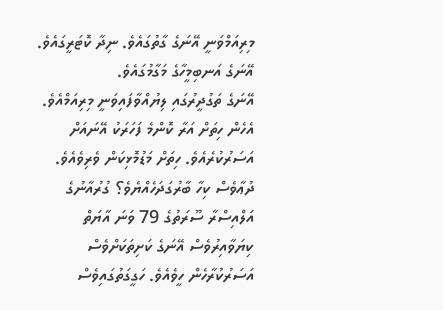މިރިއަމްވަނީ އޭނަގެ ގާތުގައެވެ. ނިދާ ކޮޓަރީގައެވެ. އޭނަގެ އަނބިމީހާގެ މަގާމުގައެވެ.
އޭނަގެ ތަގުދީރުގައި ލިޔުއްވާފައިވަނީ މިރިއަމްއެވެ. އެހެން ހިތަށް އަރާ ކޮންމެ ފަހަރަކު އޭނައަށް އަސަރުކުރެއެވެ. ހިތަށް މަޑުމޮޅިކަން ވެރިވެއެވެ. ދުޢާވެސް ކިހާ ބާރުގަދަހެއްޔެވެ؟ ގުރުއާނުގެ އަލްއިސްރާ ސޫރަތުގެ 79 ވަނަ އާޔަތް ކިޔަވާއިރުވެސް އޭނަގެ ކަށިތަކަށްވެސް އަސަރުކުރާހެން ހީވެއެވެ. ހަގީގަތުގައިވެސް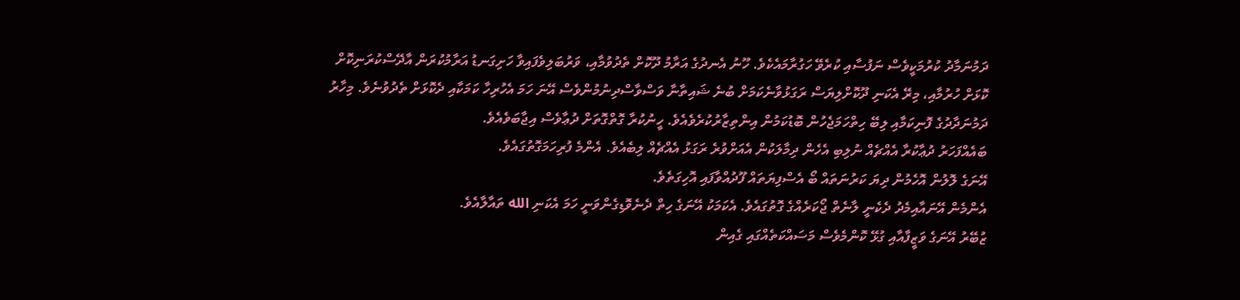ދަމުނަމާދު ކުރުމަކީވެސް ނަފުސާއި ކުރެވޭ ހަގުރާމައެކެވެ. ހޫނު އެނދުގެ އަރާމު ދޫކޮށް ތެދުވުމާއި، ވަރުބަލިވެފައިވާ ހަށިގަނޑު އަރާމުކުރަން އާދޭސްކުރަނިކޮށް ކޮޅަށް ހުރުމާއި، މިރޭ އެކަނި ދޫކޮށްލިޔަސް ރަގަޅުވާނެކަމަށް ބުނެ ޝައިތާނާ ވަސްވާސްދިނުމުންވެސް އޭނަ ހަމަ އެހުރިހާ ކަމަކާއި ދެކޮޅަށް ތެދުވުނެވެ. މިހާރު ދަމުނަދާދުގެ ފޮނިކަމާއި ލިބޭ ހިތްހަމަޖެހުން ބޮޑުކަމުން އިންތިޒާރުކުރެވެއެވެ. ހީނުކުރާ ގޮތްގޮތަށް ދުޢާވެސް އިޖާބަވެއެވެ.
ބައެއްފަހަރު ދުޢާކުރާ އެއްޗެއް ނުލިބި އެހެން ދިމާލަކުން އެއަށްވުރެ ރަގަޅު އެއްޗެއް ލިބެއެވެ. އެންމެ ފުރިހަމަގޮތުގައެވެ.
އޭނަގެ ލޮލުން އޮހެމުން ދިޔަ ކަރުނަތައް ބޯ އެސްފިޔަތައް ފޫދުއްވާފައި އޮހިގަތެވެ.
އެންމެން އޭނައާއިމެދު ދެކެނީ ލާނެތް ޖޯކަރެއްގެ ގޮތުގައެވެ. އެކަމަކު އޭނަގެ ހިތް ދެނެވޮޑިގެންވަނީ ހަމަ އެކަނި الله ތައާލާއެވެ.
ޒުބޭރު އޭނަގެ ވަޒީފާއާއި ގުޅޭ ކޮންމެވެސް މަސައްކަތެއްގައި ގެއިން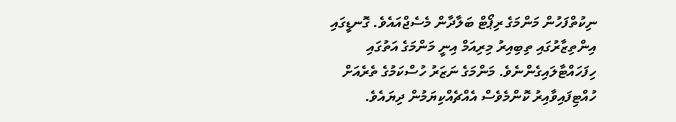ނިކުތްފަހުން މަންމަގެ ރިޕޯޓް ބަލާދާން މެސެޖްއައެވެ. ގޮނޑީގައި އިންތިޒާރުގައި ތިބިއިރު މިރިއަމް އިނީ މަންމަގެ އަތުގައި ހިފަހައްޓާލައިގެންނެވެ. މަންމަގެ ނަޒަރު ހުސްކަމުގެ ތެރެއަށް ހުއްޓިފައިވާއިރު ކޮންމެވެސް އެއްޗެއްކިޔަމުން ދިޔައެވެ.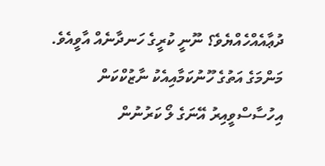ދުޢާއެއްހެއްޔެވެ؟ ނޫނީ ކުރީގެ ހަނދާނެއް އާވީއެވެ. މަންމަގެ އަތުގެ ހޫނުކަމާއިއެކު ނާޒުކްކަން އިހުސާސްވީއިރު އޭނަގެ ލޯ ކަރުނުން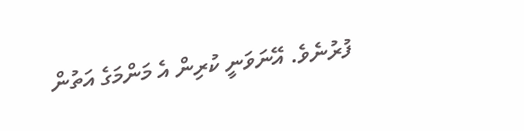ފުރުނެވެ. އޭނަވަނީ ކުރިން އެ މަންމަގެ އަތުން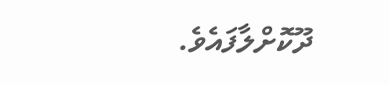ދޫކޮށްލާފައެވެ.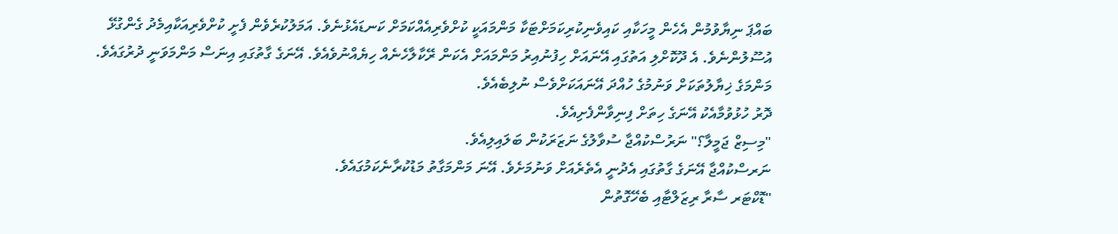ބައްޕަ ނިޔާވުމުން އެހެން މީހަކާއި ކައިވެނިކުރިކަމަށްޓަކާ މަންމައަކީ ކުށްވެރިއެއްކަމަށް ކަނޑައެޅުނެވެ. އަމަލުކުރެވެން ފެށީ ކުށްވެރިއަކާއިމެދު ގެންގުޅޭ އުސޫލުންނެވެ. އެ ދޫކޮށްލި އަތުގައި އޭނައަށް ހިފުނުއިރު މަންމައަށް އެކަން ރޭކާލާހެނެއް ހިޔެއްނުވެއެވެ. އޭނަގެ ގާތުގައި އިނަސް މަންމަވަނީ ދުރުގައެވެ. މަންމަގެ ޚިޔާލުތަކަށް ވަނުމުގެ ހުއްދަ އޭނައަކަށްވެސް ނުލިބެއެވެ.
ދޮރު ހުޅުވުމާއެކު އޭނަގެ ހިތަށް ފިނިވާންފެށިއެވެ.
"މިސިޒް ޖަމީލާ؟" ނަރުސްކުއްޖާ ސުވާލުގެ ނަޒަރަކުން ބަލައިލިއެވެ.
ނަރސްކުއްޖާ އޭނަގެ ގާތުގައި އެދުނީ އެތެރެއަށް ވަނުމަށެވެ. އޭނަ މަންމަގާތު މަޑުކުރާނެކަމުގައެވެ.
"ޑޮކްޓަރ ސާރާ ރިޒަލްޓާއި ބެހޭގޮތުން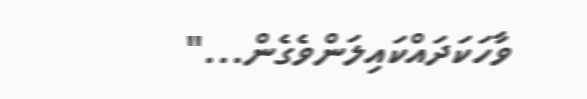ވާހަކަދައްކައިލަންވެގެން..."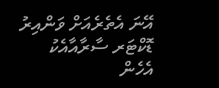އޭނަ އެތެރެއަށް ވަންއިރު ޑޮކްޓަރ ސާރާއާއެކު އެހެން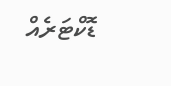ޑޮކްޓަރެއް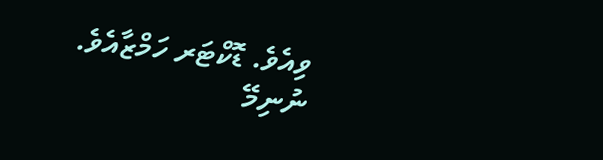ވިއެވެ. ޑޮކްޓަރ ހަމްޒާއެވެ.
ނުނިމޭ